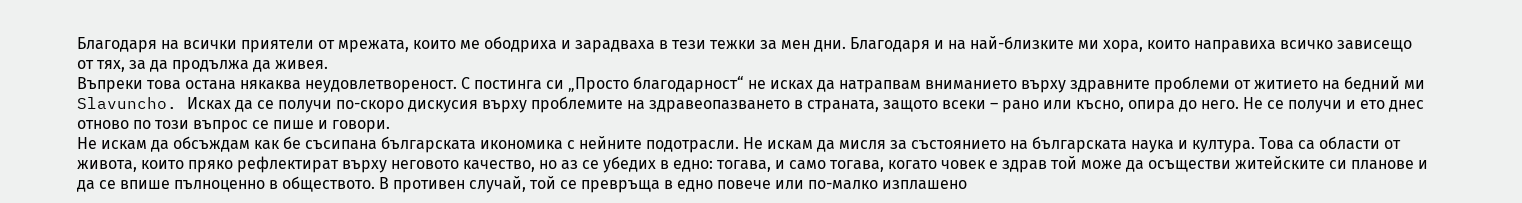Благодаря на всички приятели от мрежата, които ме ободриха и зарадваха в тези тежки за мен дни. Благодаря и на най-близките ми хора, които направиха всичко зависещо от тях, за да продължа да живея.
Въпреки това остана някаква неудовлетвореност. С постинга си „Просто благодарност“ не исках да натрапвам вниманието върху здравните проблеми от житието на бедний ми Slavuncho. Исках да се получи по-скоро дискусия върху проблемите на здравеопазването в страната, защото всеки – рано или късно, опира до него. Не се получи и ето днес отново по този въпрос се пише и говори.
Не искам да обсъждам как бе съсипана българската икономика с нейните подотрасли. Не искам да мисля за състоянието на българската наука и култура. Това са области от живота, които пряко рефлектират върху неговото качество, но аз се убедих в едно: тогава, и само тогава, когато човек е здрав той може да осъществи житейските си планове и да се впише пълноценно в обществото. В противен случай, той се превръща в едно повече или по-малко изплашено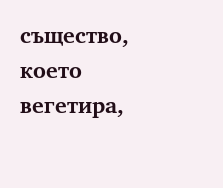същество, което вегетира,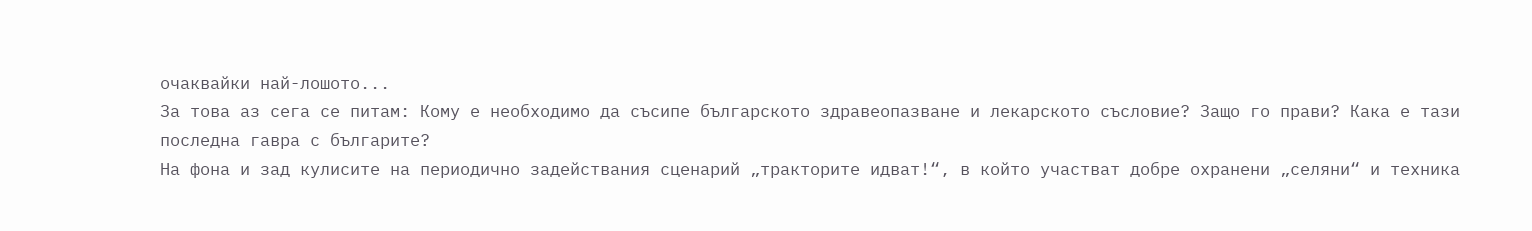очаквайки най-лошото...
За това аз сега се питам: Кому е необходимо да съсипе българското здравеопазване и лекарското съсловие? Защо го прави? Кака е тази последна гавра с българите?
На фона и зад кулисите на периодично задействания сценарий „тракторите идват!“, в който участват добре охранени „селяни“ и техника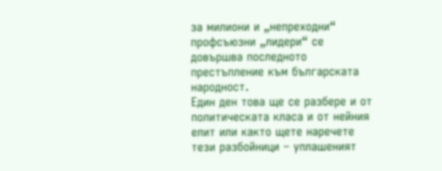за милиони и „непреходни“ профсъюзни „лидери“ се довършва последното престъпление към българската народност.
Един ден това ще се разбере и от политическата класа и от нейния елит или както щете наречете тези разбойници – уплашеният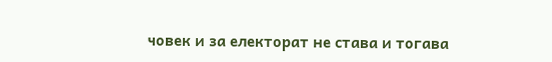човек и за електорат не става и тогава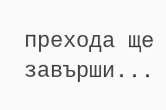прехода ще завърши...